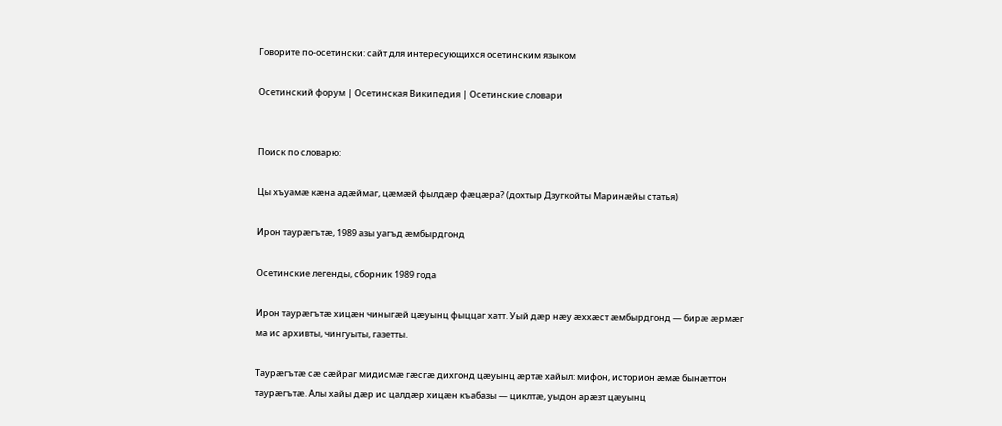Говорите по-осетински: сайт для интересующихся осетинским языком

Осетинский форум | Осетинская Википедия | Осетинские словари


Поиск по словарю:

Цы хъуамæ кæна адæймаг, цæмæй фылдæр фæцæра? (дохтыр Дзугкойты Маринæйы статья)

Ирон таурæгътæ, 1989 азы уагъд æмбырдгонд

Осетинские легенды, сборник 1989 года

Ирон таурæгътæ хицæн чиныгæй цæуынц фыццаг хатт. Уый дæр нæу æххæст æмбырдгонд — бирæ æрмæг ма ис архивты, чингуыты, газетты.

Таурæгътæ сæ сæйраг мидисмæ гæсгæ дихгонд цæуынц æртæ хайыл: мифон, историон æмæ бынæттон таурæгътæ. Алы хайы дæр ис цалдæр хицæн къабазы — циклтæ, уыдон арæзт цæуынц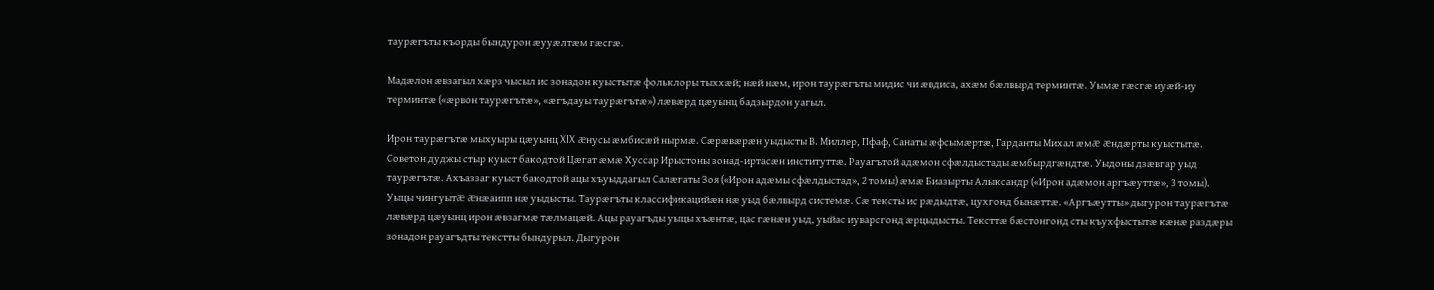таурæгъты къорды бындурон æууæлтæм гæсгæ.

Мадæлон æвзагыл хæрз чысыл ис зонадон куыстытæ фольклоры тыххæй; нæй нæм, ирон таурæгъты мидис чи æвдиса, ахæм бæлвырд терминтæ. Уымæ гæсгæ иуæй-иу терминтæ («æрвон таурæгътæ», «æгъдауы таурæгътæ») лæвæрд цæуынц бадзырдон уагыл.

Ирон таурæгътæ мыхуыры цæуынц XIX æнусы æмбисæй нырмæ. Сæрæвæрæн уыдысты В. Миллер, Пфаф, Санаты æфсымæртæ, Гарданты Михал æмæ æндæрты куыстытæ. Советон дуджы стыр куыст бакодтой Цæгат æмæ Хуссар Ирыстоны зонад-иртасæн институттæ. Рауагътой адæмон сфæлдыстады æмбырдгæндтæ. Уыдоны дзæвгар уыд таурæгътæ. Ахъаззаг куыст бакодтой ацы хъуыддагыл Салæгаты Зоя («Ирон адæмы сфæлдыстад», 2 томы) æмæ Биазырты Алыксандр («Ирон адæмон аргъæуттæ», 3 томы). Уыцы чингуытæ æнæаипп нæ уыдысты. Таурæгъты классификацийæн нæ уыд бæлвырд системæ. Сæ тексты ис рæдыдтæ, цухгонд бынæттæ. «Аргъæутты» дыгурон таурæгътæ лæвæрд цæуынц ирон æвзагмæ тæлмацæй. Ацы рауагъды уыцы хъæнтæ, цас гæнæн уыд, уыйас иуварсгонд æрцыдысты. Тексттæ бæстонгонд сты къухфыстытæ кæнæ раздæры зонадон рауагъдты текстты бындурыл. Дыгурон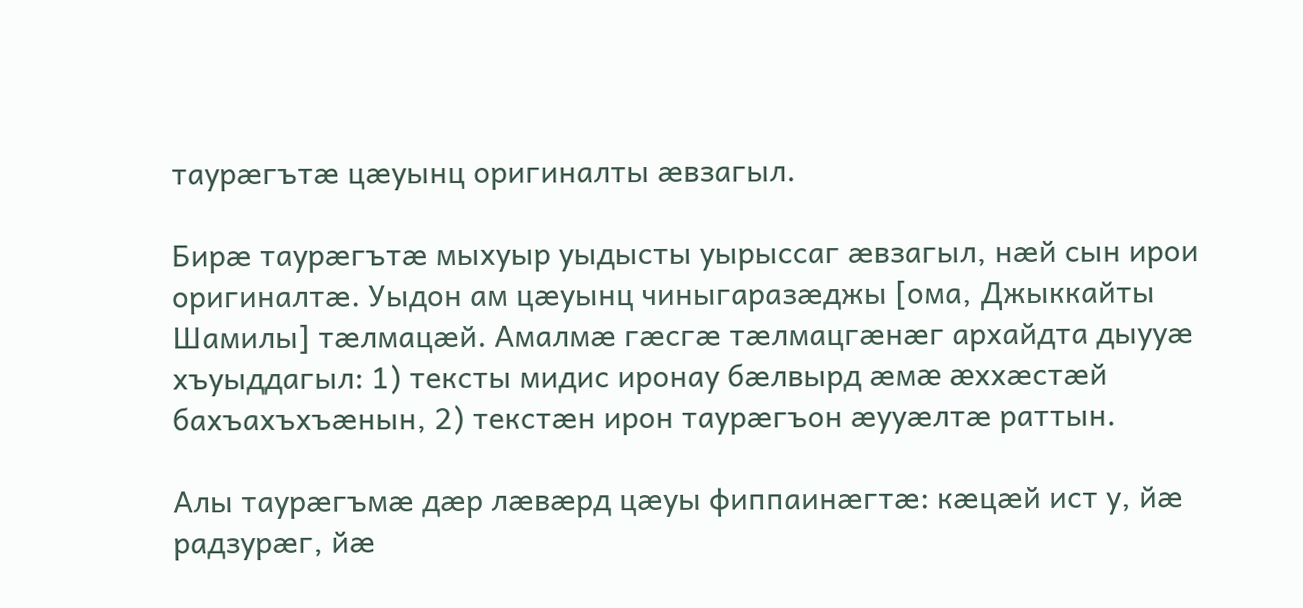таурæгътæ цæуынц оригиналты æвзагыл.

Бирæ таурæгътæ мыхуыр уыдысты уырыссаг æвзагыл, нæй сын ирои оригиналтæ. Уыдон ам цæуынц чиныгаразæджы [ома, Джыккайты Шамилы] тæлмацæй. Амалмæ гæсгæ тæлмацгæнæг архайдта дыууæ хъуыддагыл: 1) тексты мидис иронау бæлвырд æмæ æххæстæй бахъахъхъæнын, 2) текстæн ирон таурæгъон æууæлтæ раттын.

Алы таурæгъмæ дæр лæвæрд цæуы фиппаинæгтæ: кæцæй ист у, йæ радзурæг, йæ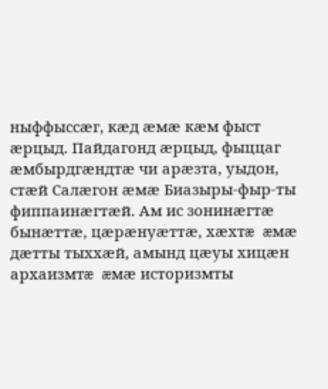ныффыссæг, кæд æмæ кæм фыст æрцыд. Пайдагонд æрцыд, фыццаг æмбырдгæндтæ чи арæзта, уыдон, стæй Салæгон æмæ Биазыры-фыр-ты фиппаинæгтæй. Ам ис зонинæгтæ бынæттæ, цæрæнуæттæ, хæхтæ æмæ дæтты тыххæй, амынд цæуы хицæн архаизмтæ æмæ историзмты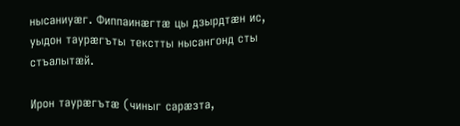нысаниуæг. Фиппаинæгтæ цы дзырдтæн ис, уыдон таурæгъты текстты нысангонд сты стъалытæй.

Ирон таурæгътæ (чиныг сарæзта,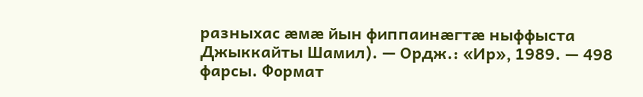разныхас æмæ йын фиппаинæгтæ ныффыста Джыккайты Шамил). — Ордж.: «Ир», 1989. — 498 фарсы. Формат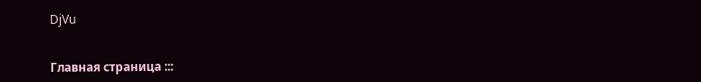DjVu


Главная страница :::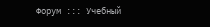Форум ::: Учебный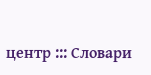центр ::: Словари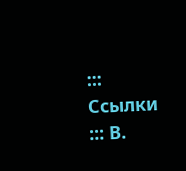::: Ссылки ::: В.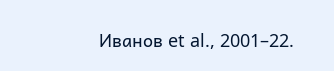Иванов et al., 2001–22.